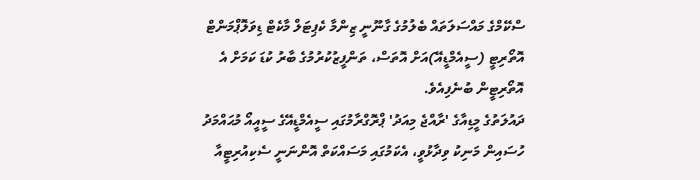ސްކޭމްގެ މައްސަލަތައް ބެލުމުގެ ގާނޫނީ ޒިންމާ ކެޕިޓަލް މާކެޓް ޑިވަލޮޕްމަންޓް އޮތޯރިޓީ (ސީއެމްޑީއޭ)އަށް އޮތަސް، ތަންފީޒުކުރުމުގެ ބާރު ކުޑަ ކަމަށް އެ އޮތޯރިޓީން ބުނެފިއެވެ.
ދައުލަތުގެ މީޑިއާގެ 'ރާއްޖެ މިއަދު' ޕްރޮގްރާމުގައި ސީއެމްޑީއޭގެ ސީއީއޯ މުޙައްމަދު ހުސައިން މަނިކު ވިދާޅުވީ، އެކަމުގައި މަސައްކަތް އޮންނަނީ ސެކިއުރިޓީއާ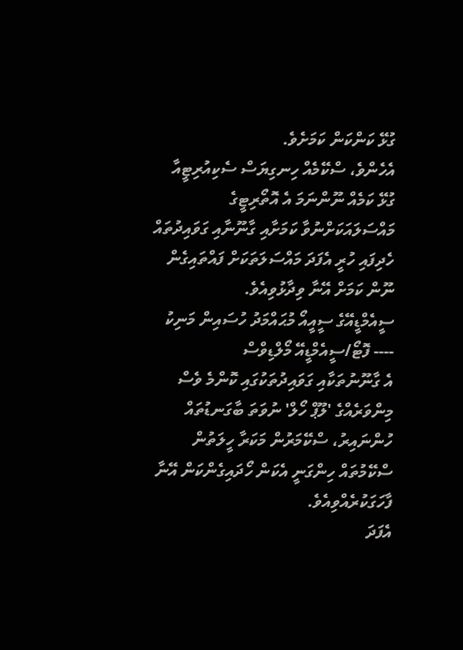ގުޅޭ ކަންކަން ކަމަށެވެ.
އެހެންވެ، ސްކޭމެއް ހިނގިޔަސް ސެކިއުރިޓީއާ ގުޅޭ ކަމެއް ނޫންނަމަ އެ އޮތޯރިޓީގެ މައްސަލައަކަށްނުވާ ކަމަށާއި ގާނޫނާއި ގަވައިދުތައް ހެދިފައި ހުރީ އެފަދަ މައްސަލަތަކަށް ފައްތައިގެން ނޫން ކަމަށް އޭނާ ވިދާޅުވިއެވެ.
ސީއެމްޑީއޭގެ ސީއީއޯ މުޙައްމަދު ހުސައިން މަނިކު ---- ފޮޓޯ/ސީއެމްޑީއޭ މޯލްޑިވްސް
އެ ގާނޫނުތަކާއި ގަވައިދުތަކުގައި ކޮންމެ ވެސް މިންވަރެއްގެ 'ލޫޕް ހޯލް' ނުވަތަ ބާގަނޑުތައް ހުންނައިރު، ސްކޭމަރުން މަކަރާ ހީލަތުން ސްކޭމުތައް ހިންގަނީ އެކަން ހޯދައިގެންކަން އޭނާ ފާހަގަކުރެއްވިއެވެ.
އެފަދަ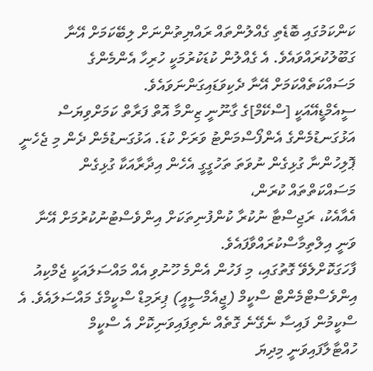ކަންކަމުގައި ބޮޑެތި ގެއްލުންތައް ރައްޔިތުންނަށް ލިބޭކަމަށް އޭނާ ގަބޫލުކުރައްވައެވެ. އެ ގެއްލުން ކުޑަކުރުމަކީ ހުރިހާ އެންމެންގެ މަސައްކަތެއްކަމަށް އޭނާ ދެކިވަޑައިގަންނަވައެވެ.
ސީއެމްޑީއޭއަކީ [ސްކޭމް]ގެ ގާނޫނީ ޒިންމާ އޮތް ފަރާތް ކަމަށްވިޔަސް އަޅުގަނޑުމެންގެ އެންފޯސްމަންޓު ވަރަށް ކުޑަ. އަޅުގަނޑުމެން ދެން މި ޖެހެނީ ޕޮލިހުންނާ ގުޅިގެން ނުވަތަ ތަހުގީގީ އެހެން އިދާރާއަކާ ގުޅިގެން މަސައްކަތްތައް ކުރަން،
އެއާއެކު، ރަޖިސްޓާ ނުކުރާ ކުންފުނިތަކަށް އިންވެސްޓުނުކުރުމަށް އޭނާ ވަނީ އިލްތިމާސްކުރައްވާފައެވެ.
ފާހަގަކޮށްލެވޭ ގޮތުގައި، މި ފަހުން އެންމެ ހޫނުވި އެއް މައްސަލައަކީ ޖެމްކިއު އިންވެސްޓްމެންޓް ސްކީމް (ޖީއެމްސީއީ) ޕިރަމިޑް ސްކީމްގެ މައްސަލައެވެ. އެ ސްކީމުން ފައިސާ ނެގޭނެ ގޮތެއް ނެތިފައިވަނިކޮށް އެ ސްކީމް ހުއްޓާލާފައިވަނީ މިދިޔަ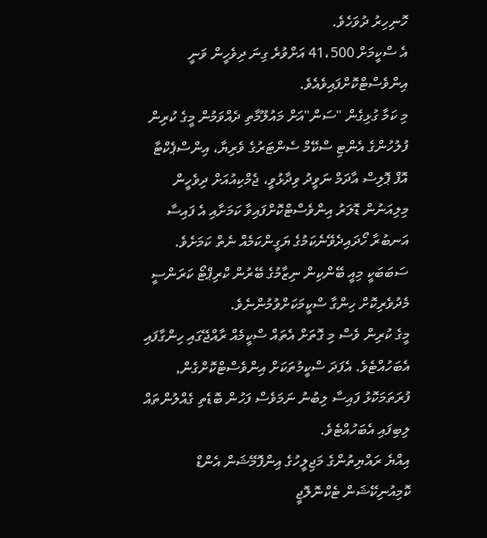ހޮނިހިރު ދުވަހެވެ.
އެ ސްކީމަށް 41،500 އަށްވުރެ ގިނަ ދިވެހީން ވަނީ އިންވެސްޓްކޮށްފައިވެއެވެ.
މި ކަމާ ގުޅިގެން "ސަން"އަށް މައުލޫމާތި ދެއްވަމުން މީގެ ކުރިން ފުލުހުންގެ އެންޓި ސްކޭމް ސެންޓަރުގެ ވެރިޔާ، އިންސްޕެކްޓާ އޮފް ޕޮލިސް އާދަމް ނަވީދު ވިދާޅުވީ، ޖެމްކިއުއަށް ދިވެހީން މިލިއަނުން ޑޮލަރު އިންވެސްޓްކޮށްފައިވާ ކަމަށާއި އެ ފައިސާ އަނބުރާ ހޯދައިދެވޭނެކަމުގެ ޔަގީންކަމެއް ނެތް ކަމަށެވެ. ސަބަބަކީ މިއީ ބޭންކިން ނިޒާމުގެ ބޭރުން ކްރިޕްޓޯ ކަރަންސީ މެދުވެރިކޮށް ހިންގާ ސްކީމަކަށްވުމުންނެވެ.
މީގެ ކުރިން ވެސް މި ގޮތަށް އެތައް ސްކީމެއް ރާއްޖޭގައި ހިންގާފައި އެބަހުއްޓެވެ. އެފަދަ ސްކީމުތަކަށް އިންވެސްޓްކޮށްގެން, ފުރަތަމަކޮޅު ފައިސާ ލިބުނު ނަމަވެސް ފަހުން ބޮޑެތި ގެއްލުންތައް ލިބިފައި އެބަހުއްޓެވެ.
އިއްޔެ ރައްޔިތުންގެ މަޖިލީހުގެ އިންފޮމޭޝަން އެންޑް ކޮމިއުނިކޭޝަން ޓެކްނޮލޮޖީ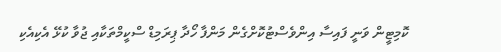ކޮމިޓީން ވަނީ ފައިސާ އިންވެސްޓުކޮށްގެން މަންފާ ހޯދާ ޕިރަމިޑް ސްކީމްތަކާއި ޖުވާ ކުޅޭ އެކިއެކި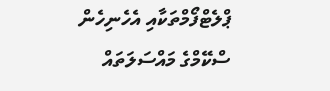ޕްލެޓްފޯމްތަކާއި އެހެނިހެން ސްކޭމްގެ މައްސަލަތައް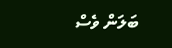ބަލަން ވެސް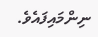ނިންމައިފައެވެ.